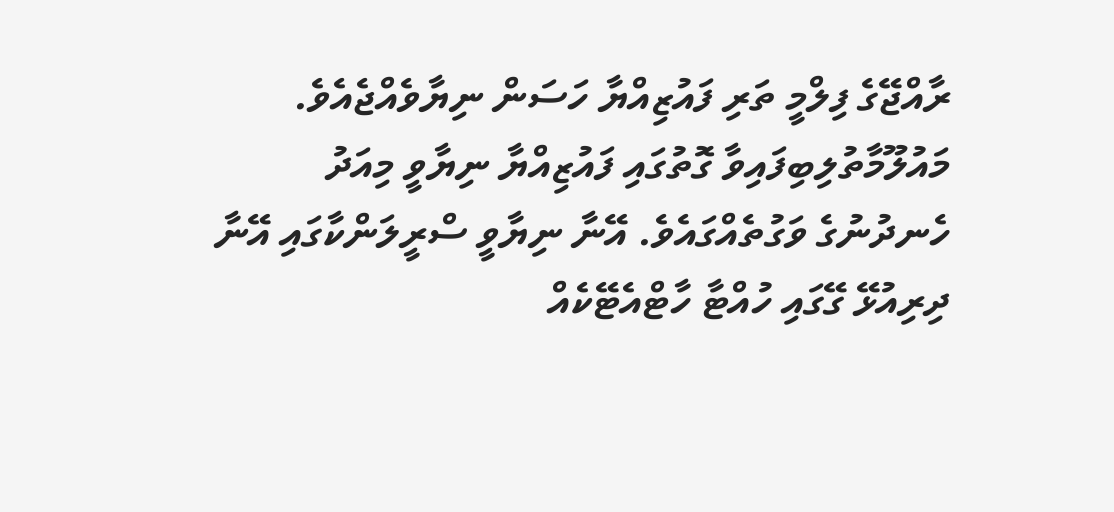ރާއްޖޭގެ ފިލްމީ ތަރި ފައުޒިއްޔާ ހަސަން ނިޔާވެއްޖެއެވެ.
މައުލޫމާތުލިބިފައިވާ ގޮތުގައި ފައުޒިއްޔާ ނިޔާވީ މިއަދު ހެނދުނުގެ ވަގުތެއްގައެވެ. އޭނާ ނިޔާވީ ސްރީލަންކާގައި އޭނާ ދިރިއުޅޭ ގޭގައި ހުއްޓާ ހާޓްއެޓޭކެއް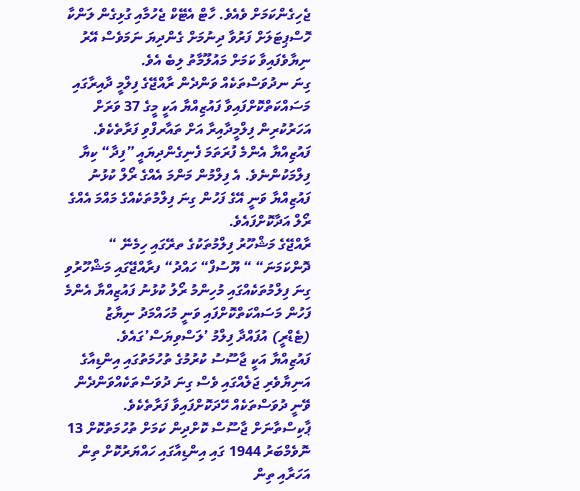ޖެހިގެންކަމަށް ވެއެވެ. ހާޓް އެޓޭކް ޖެހުމާއި ގުޅިގެން ލަންކާ ހޮސްޕިޓަލަށް ފަރުވާ ދިނުމަށް ގެންދިޔަ ނަމަވެސް އޭރު ނިޔާވެފައިވާ ކަމަށް މައުލޫމާތު ލިބެ އެވެ.
ގިނަ ނދުވަސްތަކެއް ވަންދެން ރާއްޖޭގެ ފިލްމީ ދާއިރާގައި މަސައްކަތްކޮށްފައިވާ ފައުޒިއްޔާ އަކީ މީގެ 37 ވަރަށް އަހަރުކުރިން ފިލްމީދާއިރާ އަށް ތައާރފްވި ފަރާތެކެވެ. ފައުޒިއްޔާ އެންމެ ފުރަތަމަ ފެނިގެންދިޔައީ ”ފިދާ“ ކިޔާ ފިލްމަކުންނެވެ. އެ ފިލްމުން މަންމަ އެއްގެ ރޯލް ކުޅުނު ފައުޒިއްޔާ ވަނީ އޭގެ ފަހުން ގިނަ ފިލްމުތަކެއްގެ މައްމަ އެއްގެ ރޯލް އަދާކޮށްފައެވެ.
ރާއްޖޭގެ މަޝްހޫރު ފިލްމުތަކުގެ ތރޭގައި ހިމެނޭ “ ދޮންކަމަނަ“ “ ޔޫސުފް“ ހައްދު“ ފރާއްޖޭގައި މަޝްހޫރުވި ގިނަ ފިލްމުތަކެއްގައި މުހިންމު ރޯލު ކުޅުނު ފައުޒިއްޔާ އެންމެ ފަހުން މަސައްކަތްކޮށްފައި ވަނީ މުހައްމަދު ނިޔާޒު (ޓެޑްރީ) އުފައްދާ ފިލްމު ’ލަސްވިޔަސް’ގައެވެ.
ފައުޒިއްޔާ އަކީ ޖާސޫސު ކުރުމުގެ ތުހުމަތުގައި އިންޑިއާގެ އަނިޔާވެރި ޖަލެއްގައި ވެސް ގިނަ ދުވަސްތަކެއްވަންދެން ވޭނީ ދުވަސްތަކެއް ހޭދަކޮށްފައިވާ ފަރާތެކެވެ. ޕާކިސްތާނަށް ޖާސޫސް ކޮށްދިން ކަމަށް ތުހުމަތުކޮށް 13 ނޮވެމްބަރު 1944 ގައި އިންޑިއާގައި ހައްޔަރުކޮށް ތިން އަހަރާއި ތިން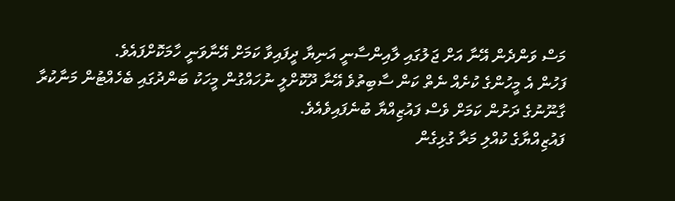މަސް ވަންދެން އޭނާ އަށް ޖަލުގައި ލާއިންސާނީ އަނިޔާ ދީފައިވާ ކަމަށް އޭނާވަނީ ހާމަކޮށްފައެވެ.
ފަހުން އެ މީހުންގެ ކުށެއް ނެތް ކަން ސާބިތުވެ އޭނާ ދޫކޮށްލީ ނުހައްގުން މީހަކު ބަންދުގައި ބެހެއްޓުން މަނާކުރާ ގާނޫނުގެ ދަށުން ކަމަށް ވެސް ފައުޒިއްޔާ ބުނެފައިވެއެވެ.
ފައުޒިއްޔާގެ ކުއްލި މަރާ ގުޅިގެން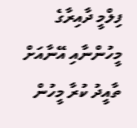ފިލްމީ ދާއިރާގެ މީހުންނާއި އޭނާއަށް ތާއީދު ކުރާ މީހުން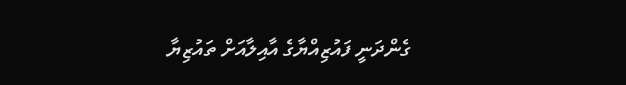ގެންދަނީ ފައުޒިއްޔާގެ އާއިލާއަށް ތައުޒިޔާ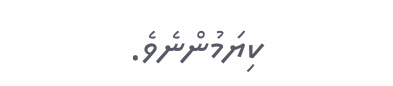ކިޔަމުންނެވެ.